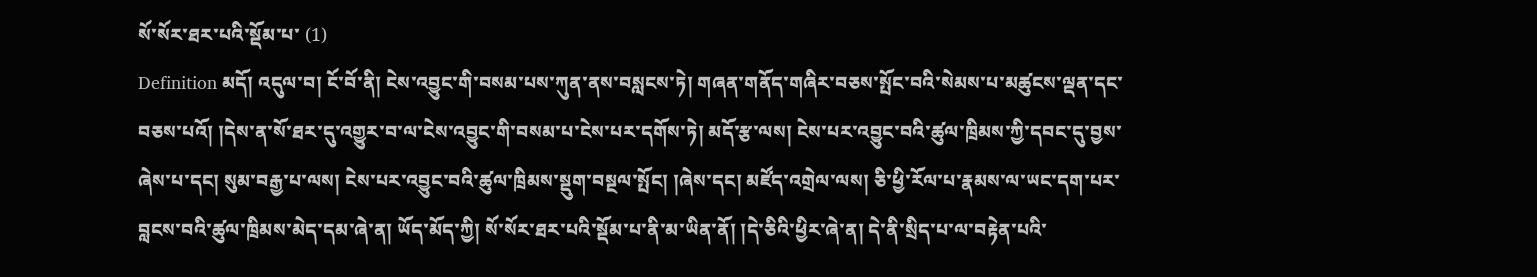སོ་སོར་ཐར་པའི་སྡོམ་པ་ (1)
Definition མདོ། འདུལ་བ། ངོ་བོ་ནི། ངེས་འབྱུང་གི་བསམ་པས་ཀུན་ནས་བསླངས་ཏེ། གཞན་གནོད་གཞིར་བཅས་སྤོང་བའི་སེམས་པ་མཚུངས་ལྡན་དང་བཅས་པའོ། །དེས་ན་སོ་ཐར་དུ་འགྱུར་བ་ལ་ངེས་འབྱུང་གི་བསམ་པ་ངེས་པར་དགོས་ཏེ། མདོ་རྩ་ལས། ངེས་པར་འབྱུང་བའི་ཚུལ་ཁྲིམས་ཀྱི་དབང་དུ་བྱས་ཞེས་པ་དང། སུམ་བརྒྱ་པ་ལས། ངེས་པར་འབྱུང་བའི་ཚུལ་ཁྲིམས་སྡུག་བསྔལ་སྤོང། །ཞེས་དང། མཛོད་འགྲེལ་ལས། ཅི་ཕྱི་རོལ་པ་རྣམས་ལ་ཡང་དག་པར་བླངས་བའི་ཚུལ་ཁྲིམས་མེད་དམ་ཞེ་ན། ཡོད་མོད་ཀྱི། སོ་སོར་ཐར་པའི་སྡོམ་པ་ནི་མ་ཡིན་ནོ། །དེ་ཅིའི་ཕྱིར་ཞེ་ན། དེ་ནི་སྲིད་པ་ལ་བརྟེན་པའི་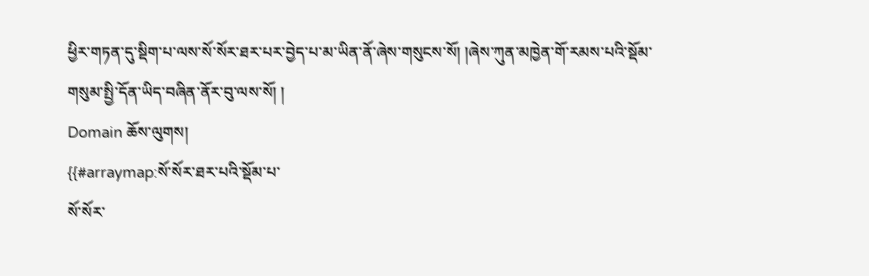ཕྱིར་གཏན་དུ་སྡིག་པ་ལས་སོ་སོར་ཐར་པར་བྱེད་པ་མ་ཡིན་ནོ་ཞེས་གསུངས་སོ། །ཞེས་ཀུན་མཁྱེན་གོ་རམས་པའི་སྡོམ་གསུམ་སྤྱི་དོན་ཡིད་བཞིན་ནོར་བུ་ལས་སོ། །
Domain ཆོས་ལུགས།
{{#arraymap:སོ་སོར་ཐར་པའི་སྡོམ་པ་
སོ་སོར་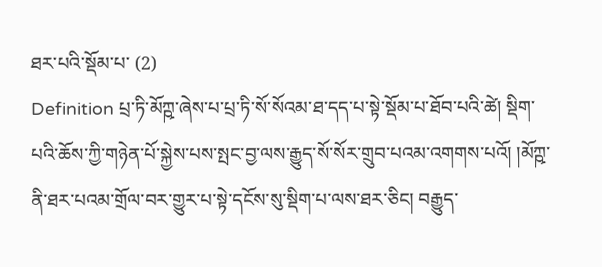ཐར་པའི་སྡོམ་པ་ (2)
Definition པྲ་ཏི་མོཀྵ་ཞེས་པ་པྲ་ཏི་སོ་སོའམ་ཐ་དད་པ་སྟེ་སྡོམ་པ་ཐོབ་པའི་ཚེ། སྡིག་པའི་ཆོས་ཀྱི་གཉེན་པོ་སྐྱེས་པས་སྤང་བྱ་ལས་རྒྱུད་སོ་སོར་གྲུབ་པའམ་འགགས་པའོ། །མོཀྵ་ནི་ཐར་པའམ་གྲོལ་བར་གྱུར་པ་སྟེ་དངོས་སུ་སྡིག་པ་ལས་ཐར་ཅིང། བརྒྱུད་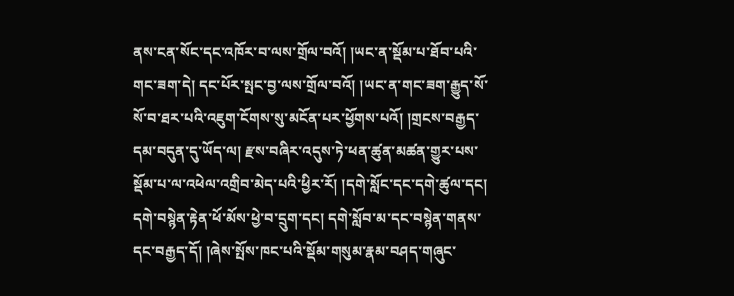ནས་ངན་སོང་དང་འཁོར་བ་ལས་གྲོལ་བའོ། །ཡང་ན་སྡོམ་པ་ཐོབ་པའི་གང་ཟག་དེ། དང་པོར་སྤང་བྱ་ལས་གྲོལ་བའོ། །ཡང་ན་གང་ཟག་རྒྱུད་སོ་སོ་བ་ཐར་པའི་འཇུག་ངོགས་སུ་མངོན་པར་ཕྱོགས་པའོ། །གྲངས་བརྒྱད་དམ་བདུན་དུ་ཡོད་ལ། རྫས་བཞིར་འདུས་ཏེ་ཕན་ཚུན་མཚན་གྱུར་པས་སྡོམ་པ་ལ་འཕེལ་འགྲིབ་མེད་པའི་ཕྱིར་རོ། །དགེ་སློང་དང་དགེ་ཚུལ་དང། དགེ་བསྙེན་རྟེན་ཕོ་མོས་ཕྱེ་བ་དྲུག་དང། དགེ་སློབ་མ་དང་བསྙེན་གནས་དང་བརྒྱད་དོ། །ཞེས་སྤོས་ཁང་པའི་སྡོམ་གསུམ་རྣམ་བཤད་གཞུང་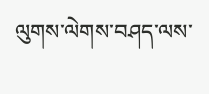ལུགས་ལེགས་བཤད་ལས་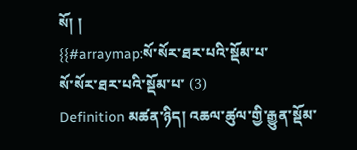སོ། །
{{#arraymap:སོ་སོར་ཐར་པའི་སྡོམ་པ་
སོ་སོར་ཐར་པའི་སྡོམ་པ་ (3)
Definition མཚན་ཉིད། འཆལ་ཚུལ་གྱི་རྒྱུན་སྡོམ་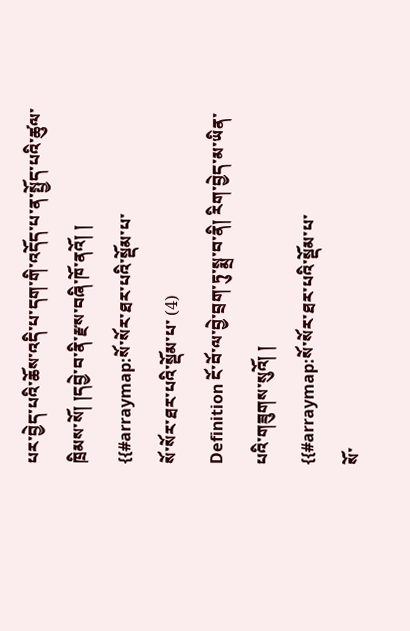པར་བྱེད་པའི་ཆོས་འདི་པ་དག་གི་འདོད་པ་ན་སྤྱོད་པའི་ཚུལ་ཁྲིམས་སོ། །དབྱེ་བ་ནི་རྫས་བཞི་ཁོ་ནའོ། །
{{#arraymap:སོ་སོར་ཐར་པའི་སྡོམ་པ་
སོ་སོར་ཐར་པའི་སྡོམ་པ་ (4)
Definition ངོ་བོ་ལ་བྱེ་བྲག་ཏུ་སྨྲ་བ་ནི། རིག་བྱེད་མ་ཡིན་པའི་གཟུགས་སུའོ། །
{{#arraymap:སོ་སོར་ཐར་པའི་སྡོམ་པ་
སོ་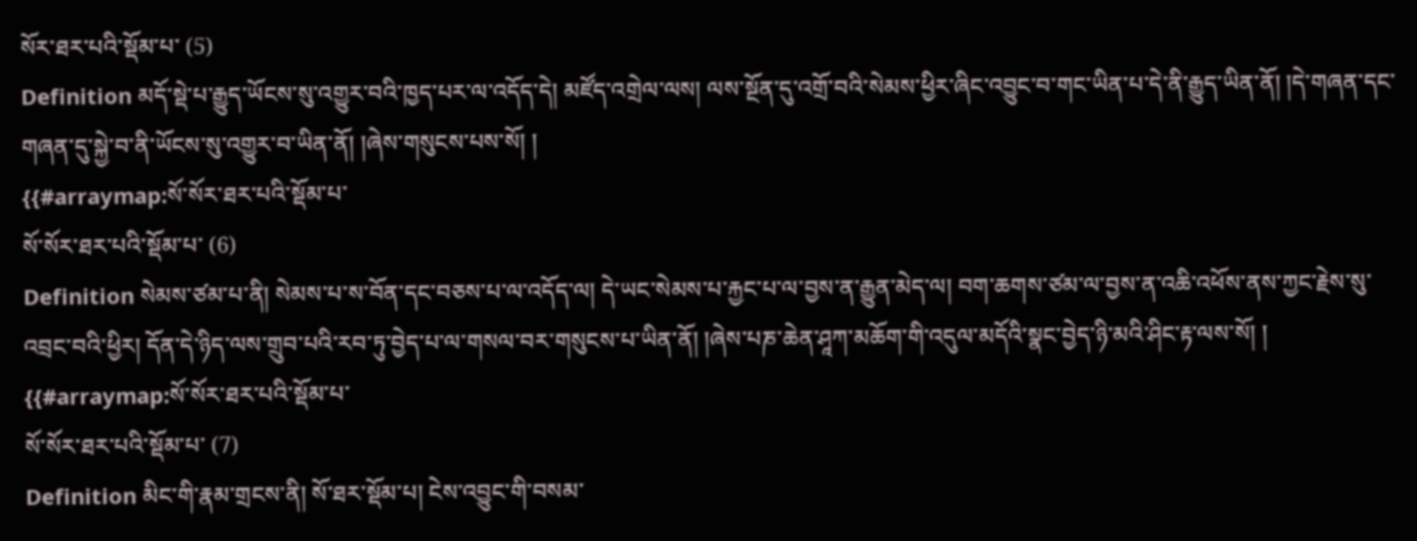སོར་ཐར་པའི་སྡོམ་པ་ (5)
Definition མདོ་སྡེ་པ་རྒྱུད་ཡོངས་སུ་འགྱུར་བའི་ཁྱད་པར་ལ་འདོད་དེ། མཛོད་འགྲེལ་ལས། ལས་སྔོན་དུ་འགྲོ་བའི་སེམས་ཕྱིར་ཞིང་འབྱུང་བ་གང་ཡིན་པ་དེ་ནི་རྒྱུད་ཡིན་ནོ། །དེ་གཞན་དང་གཞན་དུ་སྐྱེ་བ་ནི་ཡོངས་སུ་འགྱུར་བ་ཡིན་ནོ། །ཞེས་གསུངས་པས་སོ། །
{{#arraymap:སོ་སོར་ཐར་པའི་སྡོམ་པ་
སོ་སོར་ཐར་པའི་སྡོམ་པ་ (6)
Definition སེམས་ཙམ་པ་ནི། སེམས་པ་ས་བོན་དང་བཅས་པ་ལ་འདོད་ལ། དེ་ཡང་སེམས་པ་རྐྱང་པ་ལ་བྱས་ན་རྒྱུན་མེད་ལ། བག་ཆགས་ཙམ་ལ་བྱས་ན་འཆི་འཕོས་ནས་ཀྱང་རྗེས་སུ་འབྲང་བའི་ཕྱིར། དོན་དེ་ཉིད་ལས་གྲུབ་པའི་རབ་ཏུ་བྱེད་པ་ལ་གསལ་བར་གསུངས་པ་ཡིན་ནོ། །ཞེས་པཎ་ཆེན་ཤཱཀ་མཆོག་གི་འདུལ་མདོའི་སྣང་བྱེད་ཉི་མའི་ཤིང་རྟ་ལས་སོ། །
{{#arraymap:སོ་སོར་ཐར་པའི་སྡོམ་པ་
སོ་སོར་ཐར་པའི་སྡོམ་པ་ (7)
Definition མིང་གི་རྣམ་གྲངས་ནི། སོ་ཐར་སྡོམ་པ། ངེས་འབྱུང་གི་བསམ་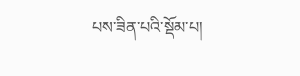པས་ཟིན་པའི་སྡོམ་པ།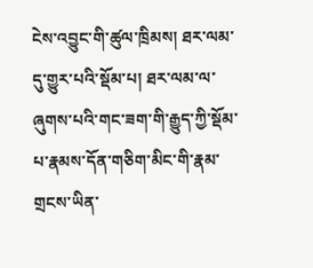ངེས་འབྱུང་གི་ཚུལ་ཁྲིམས། ཐར་ལམ་དུ་གྱུར་པའི་སྡོམ་པ། ཐར་ལམ་ལ་ཞུགས་པའི་གང་ཟག་གི་རྒྱུད་ཀྱི་སྡོམ་པ་རྣམས་དོན་གཅིག་མིང་གི་རྣམ་གྲངས་ཡིན་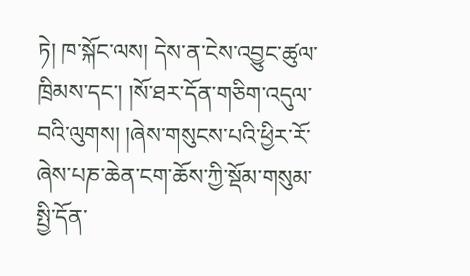ཏེ། ཁ་སྐོང་ལས། དེས་ན་ངེས་འབྱུང་ཚུལ་ཁྲིམས་དང་། །སོ་ཐར་དོན་གཅིག་འདུལ་བའི་ལུགས། །ཞེས་གསུངས་པའི་ཕྱིར་རོ་ཞེས་པཎ་ཆེན་ངག་ཆོས་ཀྱི་སྡོམ་གསུམ་སྤྱི་དོན་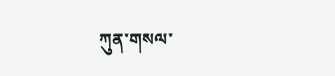ཀུན་གསལ་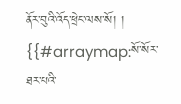ནོར་བུའི་འོད་ཕྲེང་ལས་སོ། །
{{#arraymap:སོ་སོར་ཐར་པའི་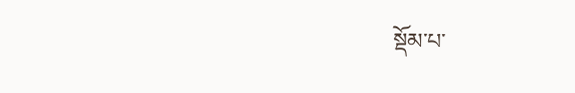སྡོམ་པ་